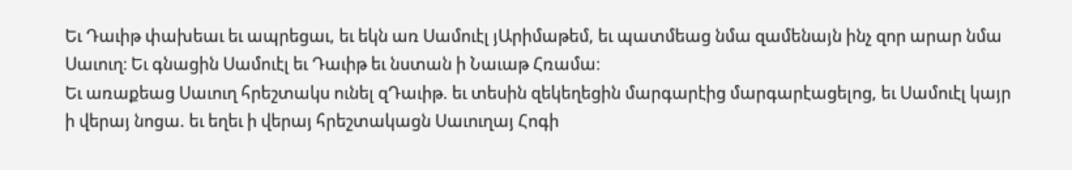Եւ Դաւիթ փախեաւ եւ ապրեցաւ, եւ եկն առ Սամուէլ յԱրիմաթեմ, եւ պատմեաց նմա զամենայն ինչ զոր արար նմա Սաւուղ։ Եւ գնացին Սամուէլ եւ Դաւիթ եւ նստան ի Նաւաթ Հռամա։
Եւ առաքեաց Սաւուղ հրեշտակս ունել զԴաւիթ. եւ տեսին զեկեղեցին մարգարէից մարգարէացելոց, եւ Սամուէլ կայր ի վերայ նոցա. եւ եղեւ ի վերայ հրեշտակացն Սաւուղայ Հոգի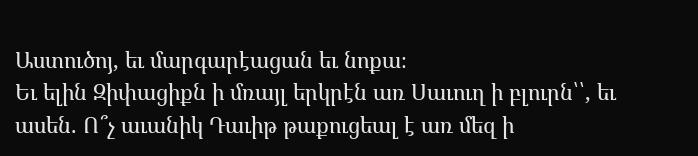Աստուծոյ, եւ մարգարէացան եւ նոքա։
Եւ ելին Զիփացիքն ի մռայլ երկրէն առ Սաւուղ ի բլուրն՝՝, եւ ասեն. Ո՞չ աւանիկ Դաւիթ թաքուցեալ է առ մեզ ի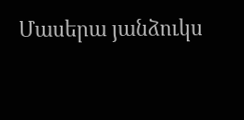Մասերա յանձուկս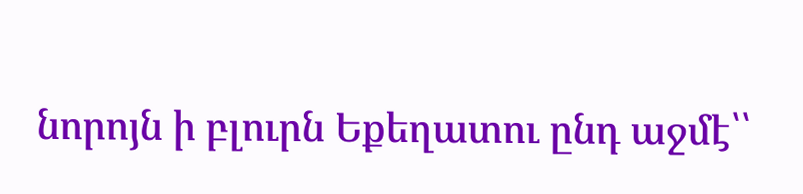նորոյն ի բլուրն Եքեղատու ընդ աջմէ՝՝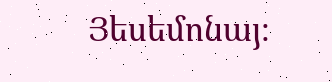Յեսեմոնայ։